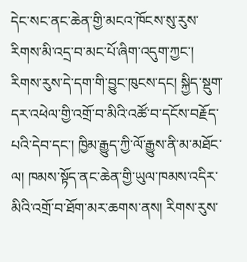དེང་སང་ནང་ཆེན་གྱི་མངའ་ཁོངས་སུ་རུས་རིགས་མི་འདྲ་བ་མང་པོ་ཞིག་འདུག་ཀྱང་། རིགས་རུས་དེ་དག་གི་བྱུང་ཁུངས་དང། སྐྱིད་སྡུག་དར་འཕེལ་གྱི་འགྲོ་བ་མིའི་འཚོ་བ་དངོས་བརྗོད་པའི་དེབ་དང་། ཁྱིམ་རྒྱུད་ཀྱི་ལོ་རྒྱུས་ནི་མ་མཐོང་ལ། ཁམས་སྟོད་ནང་ཆེན་གྱི་ཡུལ་ཁམས་འདིར་མིའི་འགྲོ་བ་ཐོག་མར་ཆགས་ནས། རིགས་རུས་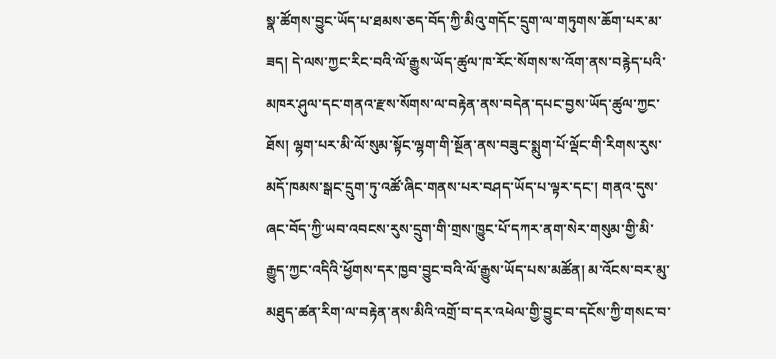སྣ་ཚོགས་བྱུང་ཡོད་པ་ཐམས་ཅད་བོད་ཀྱི་མིའུ་གདོང་དྲུག་ལ་གཏུགས་ཆོག་པར་མ་ཟད། དེ་ལས་ཀྱང་རིང་བའི་ལོ་རྒྱུས་ཡོད་ཚུལ་ཁ་རོང་སོགས་ས་འོག་ནས་བརྙེད་པའི་མཁར་ཤུལ་དང་གནའ་རྫས་སོགས་ལ་བརྟེན་ནས་བདེན་དཔང་བྱས་ཡོད་ཚུལ་ཀྱང་ཐོས། ལྷག་པར་མི་ལོ་སུམ་སྟོང་ལྷག་གི་སྔོན་ནས་བཟུང་སྨུག་པོ་ལྡོང་གི་རིགས་རུས་མདོ་ཁམས་སྒང་དྲུག་ཏུ་འཚོ་ཞིང་གནས་པར་བཤད་ཡོད་པ་ལྟར་དང་། གནའ་དུས་ཞང་བོད་ཀྱི་ཡབ་འབངས་རུས་དྲུག་གི་གྲས་ཁྱུང་པོ་དཀར་ནག་སེར་གསུམ་གྱི་མི་རྒྱུད་ཀྱང་འདིའི་ཕྱོགས་དར་ཁྱབ་བྱུང་བའི་ལོ་རྒྱུས་ཡོད་པས་མཚོན། མ་འོངས་བར་མུ་མཐུད་ཚན་རིག་ལ་བརྟེན་ནས་མིའི་འགྲོ་བ་དར་འཕེལ་གྱི་བྱུང་བ་དངོས་ཀྱི་གསང་བ་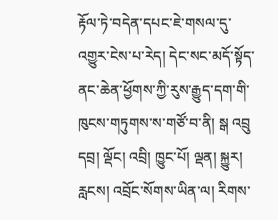རྟོལ་ཏེ་བདེན་དཔང་ཇེ་གསལ་དུ་འགྱུར་ངེས་པ་རེད། དེང་སང་མདོ་སྟོད་ནང་ཆེན་ཕྱོགས་ཀྱི་རུས་རྒྱུད་དག་གི་ཁུངས་གཏུགས་ས་གཙོ་བ་ནི། སྒ འབྲུ དབྲ། ལྡོང། འབྲི། ཁྱུང་པོ། ལྡན། སྐྱུར། རླངས། འབྲོང་སོགས་ཡིན་ལ། རིགས་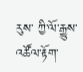རུས་ ཀྱི་ལོ་རྒྱུས་འཚོལ་རྟོག་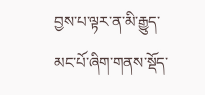བྱས་པ་ལྟར་ན་མི་རྒྱུད་མང་པོ་ཞིག་གནས་སྡོད་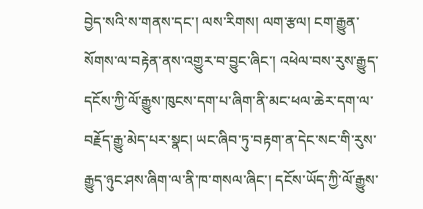བྱེད་སའི་ས་གནས་དང་། ལས་རིགས། ལག་རྩལ། ངག་རྒྱུན་སོགས་ལ་བརྟེན་ནས་འགྱུར་བ་བྱུང་ཞིང་། འཕེལ་བས་རུས་རྒྱུད་དངོས་ཀྱི་ལོ་རྒྱུས་ཁུངས་དག་པ་ཞིག་ནི་མང་ཕལ་ཆེར་དག་ལ་བརྗོད་རྒྱུ་མེད་པར་སྣང། ཡང་ཞིབ་ཏུ་བརྟག་ན་དེང་སང་གི་རུས་རྒྱུད་ཉུང་ཤས་ཞིག་ལ་ནི་ཁ་གསལ་ཞིང་། དངོས་ཡོད་ཀྱི་ལོ་རྒྱུས་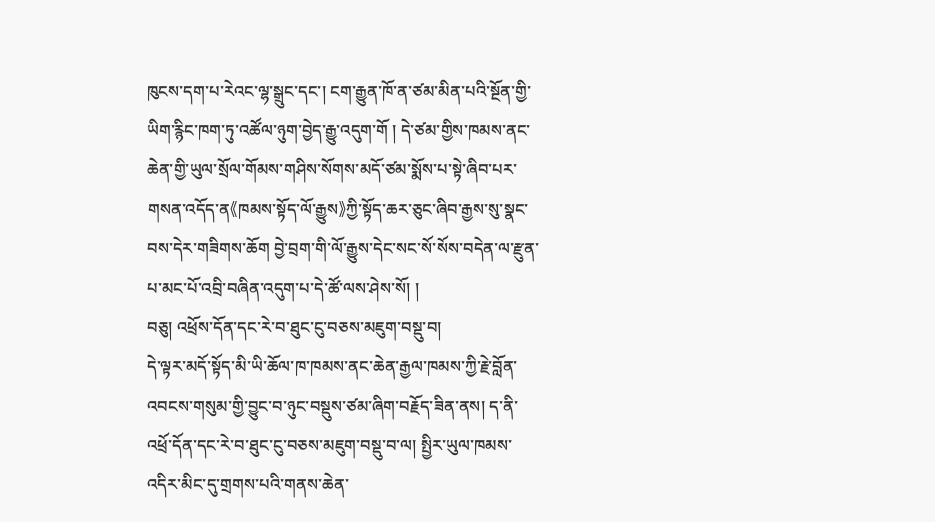ཁུངས་དག་པ་རེའང་ལྷ་སྒྲུང་དང་། ངག་རྒྱུན་ཁོ་ན་ཙམ་མིན་པའི་སྔོན་གྱི་ཡིག་རྙིང་ཁག་ཏུ་འཚོལ་ཉུག་བྱེད་རྒྱུ་འདུག་གོ ། དེ་ཙམ་གྱིས་ཁམས་ནང་ཆེན་གྱི་ཡུལ་སྲོལ་གོམས་གཤིས་སོགས་མདོ་ཙམ་སྨོས་པ་སྟེ་ཞིབ་པར་གསན་འདོད་ན《ཁམས་སྟོད་ལོ་རྒྱུས》ཀྱི་སྟོད་ཆར་ཅུང་ཞིབ་རྒྱས་སུ་སྣང་བས་དེར་གཟིགས་ཆོག བྱེ་བྲག་གི་ལོ་རྒྱུས་དེང་སང་སོ་སོས་བདེན་ལ་རྫུན་པ་མང་པོ་འབྲི་བཞིན་འདུག་པ་དེ་ཚོ་ལས་ཤེས་སོ། །
བཅུ། འཕྲོས་དོན་དང་རེ་བ་ཐུང་ངུ་བཅས་མཇུག་བསྡུ་བ།
དེ་ལྟར་མདོ་སྟོད་མི་ཡི་ཆོལ་ཁ་ཁམས་ནང་ཆེན་རྒྱལ་ཁམས་ཀྱི་རྗེ་བློན་འབངས་གསུམ་གྱི་བྱུང་བ་ཉུང་བསྡུས་ཙམ་ཞིག་བརྗོད་ཟིན་ནས། ད་ནི་འཕྲོ་དོན་དང་རེ་བ་ཐུང་ངུ་བཅས་མཇུག་བསྡུ་བ་ལ། སྤྱིར་ཡུལ་ཁམས་འདིར་མིང་དུ་གྲགས་པའི་གནས་ཆེན་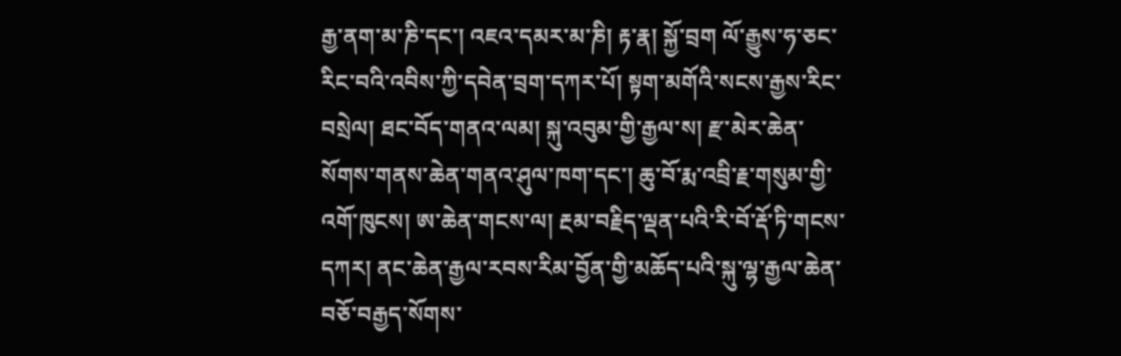རྒྱ་ནག་མ་ཎི་དང་། འཇའ་དམར་མ་ཎི། རྟ་རྣ། སྐྱོ་བྲག ལོ་རྒྱུས་ཧ་ཅང་རིང་བའི་འབིས་ཀྱི་དབེན་བྲག་དཀར་པོ། སྟག་མགོའི་སངས་རྒྱས་རིང་བསྲེལ། ཐང་བོད་གནའ་ལམ། སྐུ་འབུམ་གྱི་རྒྱལ་ས། རྫ་མེར་ཆེན་སོགས་གནས་ཆེན་གནའ་ཤུལ་ཁག་དང་། ཆུ་བོ་རྨ་འབྲི་རྗ་གསུམ་གྱི་འགོ་ཁུངས། ཨ་ཆེན་གངས་ལ། རྔམ་བརྗིད་ལྡན་པའི་རི་བོ་རྡོ་ཏི་གངས་དཀར། ནང་ཆེན་རྒྱལ་རབས་རིམ་བྱོན་གྱི་མཆོད་པའི་སྐུ་ལྷ་རྒྱལ་ཆེན་བཅོ་བརྒྱད་སོགས་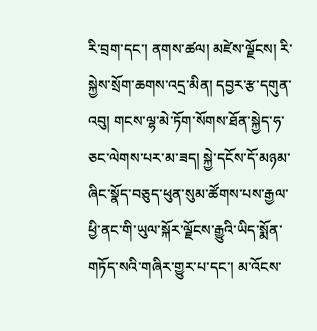རི་བྲག་དང་། ནགས་ཚལ། མཛེས་ལྗོངས། རི་སྐྱེས་སྲོག་ཆགས་འདྲ་མིན། དབྱར་རྩ་དགུན་འབུ། གངས་ལྷ་མེ་ཏོག་སོགས་ཐོན་སྐྱེད་ཧ་ཅང་ལེགས་པར་མ་ཟད། སྐྱེ་དངོས་དོ་མཉམ་ཞིང་སྣོད་བཅུད་ཕུན་སུམ་ཚོགས་པས་རྒྱལ་ཕྱི་ནང་གི་ཡུལ་སྐོར་ལྗོངས་རྒྱུའི་ཡིད་སྨོན་གཏོད་སའི་གཞིར་གྱུར་པ་དང་། མ་འོངས་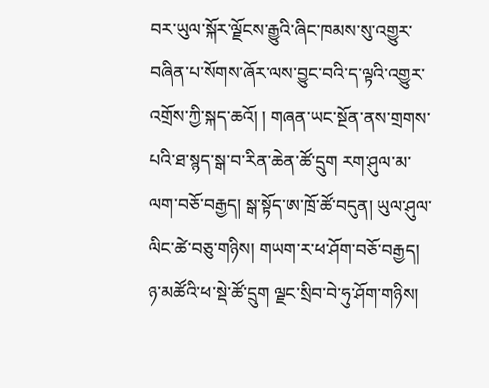བར་ཡུལ་སྐོར་ལྗོངས་རྒྱུའི་ཞིང་ཁམས་སུ་འགྱུར་བཞིན་པ་སོགས་ཞོར་ལས་བྱུང་བའི་ད་ལྟའི་འགྱུར་འགྲོས་ཀྱི་སྐད་ཆའོ། ། གཞན་ཡང་སྔོན་ནས་གྲགས་པའི་ཐ་སྙད་སྒ་བ་རིན་ཆེན་ཚོ་དྲུག རག་ཤུལ་མ་ལག་བཅོ་བརྒྱད། སྒ་སྟོད་ཨ་ཁྲོ་ཚོ་བདུན། ཡུལ་ཤུལ་ལིང་ཚེ་བཅུ་གཉིས། གཡག་ར་ཕ་ཤོག་བཅོ་བརྒྱད། ཉ་མཚོའི་ཕ་སྡེ་ཚོ་དྲུག ལྗང་སྲིབ་བེ་ཧུ་ཤོག་གཉིས།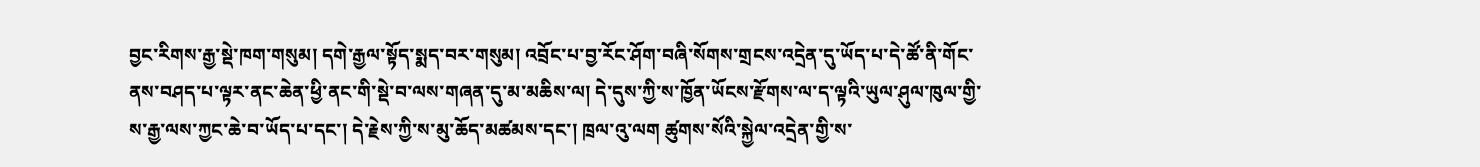བྱང་རིགས་རྒྱ་སྡེ་ཁག་གསུམ། དགེ་རྒྱལ་སྟོད་སྨད་བར་གསུམ། འབྲོང་པ་བྱ་རོང་ཤོག་བཞི་སོགས་གྲངས་འདྲེན་དུ་ཡོད་པ་དེ་ཚོ་ནི་གོང་ནས་བཤད་པ་ལྟར་ནང་ཆེན་ཕྱི་ནང་གི་སྡེ་བ་ལས་གཞན་དུ་མ་མཆིས་ལ། དེ་དུས་ཀྱི་ས་ཁྱོན་ཡོངས་རྫོགས་ལ་ད་ལྟའི་ཡུལ་ཤུལ་ཁུལ་གྱི་ས་རྒྱ་ལས་ཀྱང་ཆེ་བ་ཡོད་པ་དང་། དེ་རྗེས་ཀྱི་ས་མུ་ཆོད་མཚམས་དང་། ཁྲལ་འུ་ལག ཚུགས་སོའི་སྐྱེལ་འདྲེན་གྱི་ས་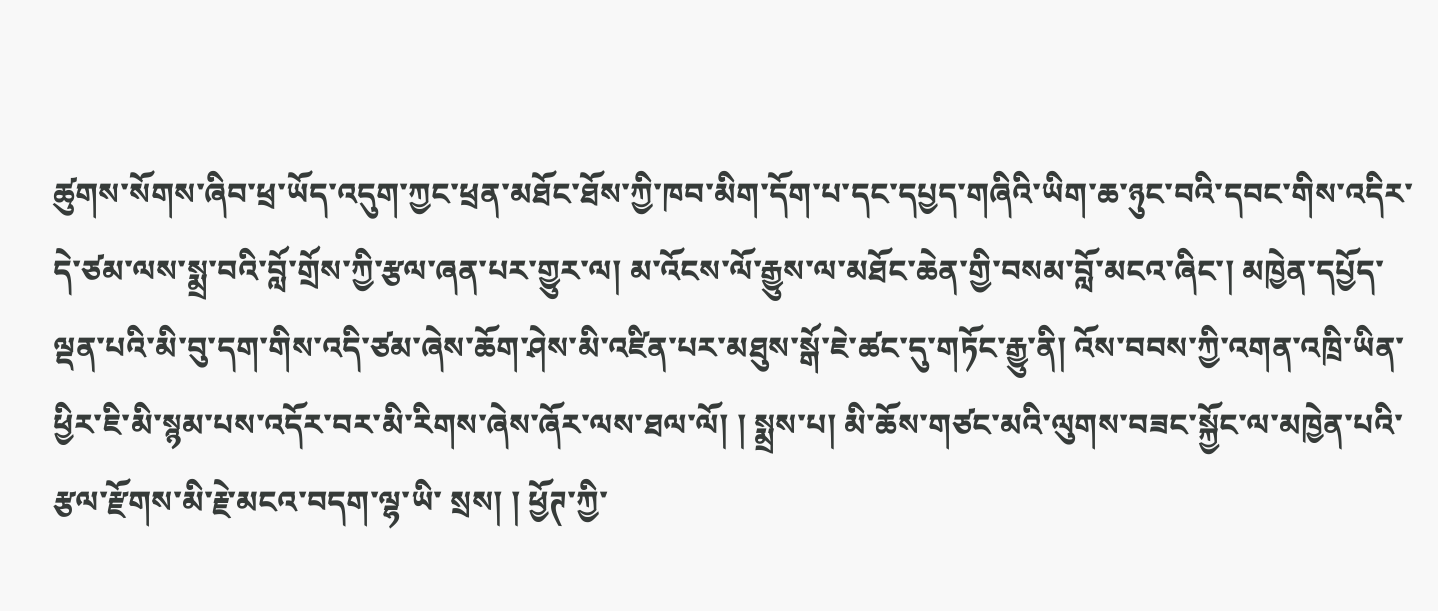ཚུགས་སོགས་ཞིབ་ཕྲ་ཡོད་འདུག་ཀྱང་ཕྲན་མཐོང་ཐོས་ཀྱི་ཁབ་མིག་དོག་པ་དང་དཔྱད་གཞིའི་ཡིག་ཆ་ཉུང་བའི་དབང་གིས་འདིར་དེ་ཙམ་ལས་སྨྲ་བའི་བློ་གྲོས་ཀྱི་རྩལ་ཞན་པར་གྱུར་ལ། མ་འོངས་ལོ་རྒྱུས་ལ་མཐོང་ཆེན་གྱི་བསམ་བློ་མངའ་ཞིང་། མཁྱེན་དཔྱོད་ལྡན་པའི་མི་བུ་དག་གིས་འདི་ཙམ་ཞེས་ཆོག་ཤེས་མི་འཛིན་པར་མཐུས་སྒོ་ཇེ་ཚང་དུ་གཏོང་རྒྱུ་ནི། འོས་བབས་ཀྱི་འགན་འཁྲི་ཡིན་ཕྱིར་ཇི་མི་སྙམ་པས་འདོར་བར་མི་རིགས་ཞེས་ཞོར་ལས་ཐལ་ལོ། ། སྨྲས་པ། མི་ཆོས་གཙང་མའི་ལུགས་བཟང་སྐྱོང་ལ་མཁྱེན་པའི་རྩལ་རྫོགས་མི་རྗེ་མངའ་བདག་ལྷ་ཡི་ སྲས། ། ཕྱོཊ་ཀྱི་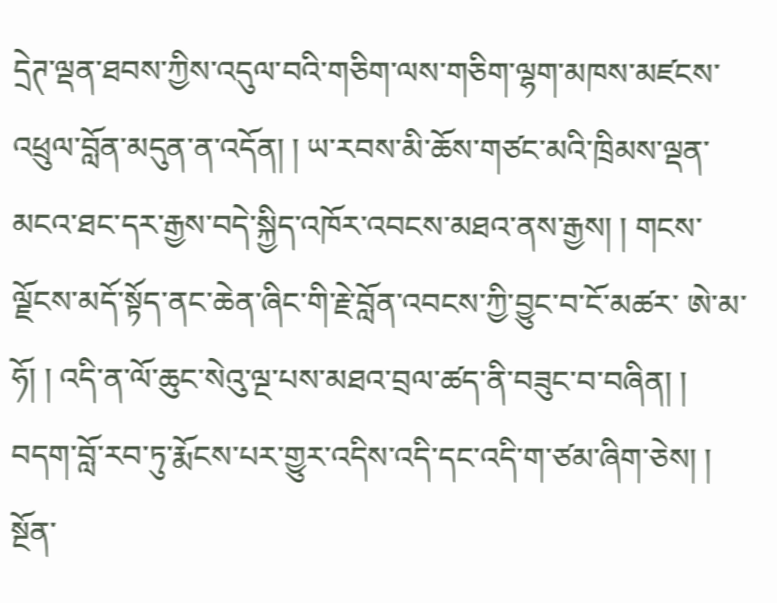དྲེཊ་ལྡན་ཐབས་ཀྱིས་འདུལ་བའི་གཅིག་ལས་གཅིག་ལྷག་མཁས་མཛངས་འཕྲུལ་བློན་མདུན་ན་འདོན། ། ཡ་རབས་མི་ཆོས་གཙང་མའི་ཁྲིམས་ལྡན་མངའ་ཐང་དར་རྒྱས་བདེ་སྐྱིད་འཁོར་འབངས་མཐའ་ནས་རྒྱས། ། གངས་ལྗོངས་མདོ་སྟོད་ནང་ཆེན་ཞིང་གི་རྗེ་བློན་འབངས་ཀྱི་བྱུང་བ་ངོ་མཚར་ ཨེ་མ་ཧོ། ། འདི་ན་ལོ་ཆུང་སེའུ་ལྔ་པས་མཐའ་བྲལ་ཚད་ནི་བཟུང་བ་བཞིན། ། བདག་བློ་རབ་ཏུ་རྨོངས་པར་གྱུར་འདིས་འདི་དང་འདི་ག་ཙམ་ཞིག་ཅེས། ། སྔོན་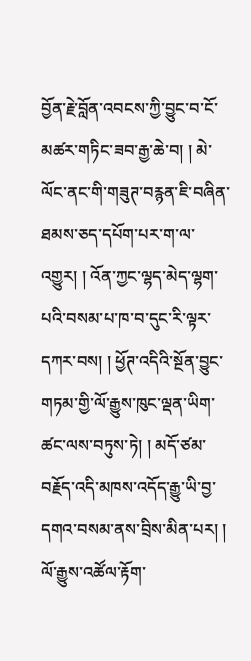བྱོན་རྗེ་བློན་འབངས་ཀྱི་བྱུང་བ་ངོ་མཚར་གཏིང་ཟབ་རྒྱ་ཆེ་བ། ། མེ་ལོང་ནང་གི་གཟུཊ་བརྙན་ཇི་བཞིན་ཐམས་ཅད་དཔོག་པར་ག་ལ་འགྱུར། ། འོན་ཀྱང་ལྷད་མེད་ལྷག་པའི་བསམ་པ་ཁ་བ་དུང་རི་ལྟར་དཀར་བས། ། ཕྱོཊ་འདིའི་སྔོན་བྱུང་གཏམ་གྱི་ལོ་རྒྱུས་ཁུང་ལྡན་ཡིག་ཚང་ལས་བཏུས་ཏེ། ། མདོ་ཙམ་བརྗོད་འདི་མཁས་འདོད་རྒྱུ་ཡི་བྱ་དགའ་བསམ་ནས་བྲིས་མིན་པར། ། ལོ་རྒྱུས་འཚོལ་རྟོག་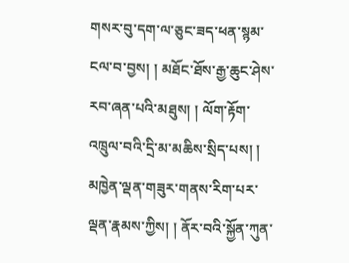གསར་བུ་དག་ལ་ཅུང་ཟད་ཕན་སྙམ་ངལ་བ་བྱས། ། མཐོང་ཐོས་རྒྱ་ཆུང་ཤེས་རབ་ཞན་པའི་མཐུས། ། ལོག་རྟོག་འཁྲུལ་བའི་དྲི་མ་མཆིས་སྲིད་པས། ། མཁྱེན་ལྡན་གཟུར་གནས་རིག་པར་ལྡན་རྣམས་ཀྱིས། ། ནོར་བའི་སྐྱོན་ཀུན་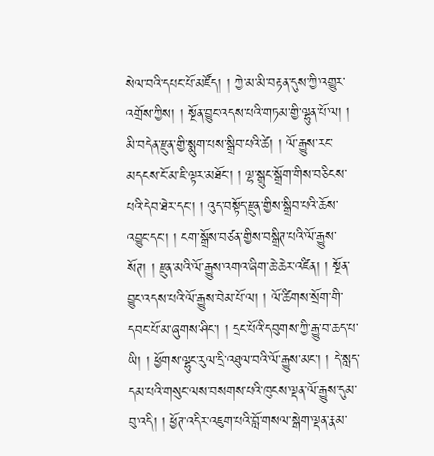སེལ་བའི་དཔང་པོ་མཛོད། ། ཀྱེ་མ་མི་བརྟན་དུས་ཀྱི་འགྱུར་འགྲོས་ཀྱིས། ། སྔོན་བྱུང་འདས་པའི་གཏམ་གྱི་ལྷུན་པོ་ལ། ། མི་བདེན་རྫུན་གྱི་སྨུག་པས་སྒྲིབ་པའི་ཚེ། ། ལོ་རྒྱུས་རང་མདངས་ངོ་མ་ཇི་ལྟར་མཐོང་། ། ལྷ་སྒྲུང་སྒྲོག་གིས་བཅིངས་པའི་དེབ་ཐེར་དང་། ། འུད་བསྟོད་རྫུན་གྱིས་སྒྲིབ་པའི་ཆོས་འབྱུང་དང་། ། ངག་སྒྲོས་བཙན་གྱིས་བསྒྲིཊ་པའི་ལོ་རྒྱུས་སོཊ། ། རྫུན་མའི་ལོ་རྒྱུས་འགའ་ཞིག་ཆེ་ཆེར་འཛིན། ། སྔོན་བྱུང་འདས་པའི་ལོ་རྒྱུས་བེམ་པོ་ལ། ། ལོ་ཚིགས་སྲོག་གི་དབང་པོ་མ་ཞུགས་ཤིང་། ། དྲང་པོའི་དབུགས་ཀྱི་རྒྱུ་བ་ཆད་པ་ཡི། ། ཕྱོགས་ལྷུང་རུལ་དྲི་འཐུལ་བའི་ལོ་རྒྱུས་མང་། ། དེ་སླད་དམ་པའི་གསུང་ལས་བསགས་པའི་ཁུངས་ལྡན་ལོ་རྒྱུས་དུམ་བུ་འདི། ། ཕྱོཊ་འདིར་འཇུག་པའི་བློ་གསལ་སྒེག་ལྡན་རྣམ་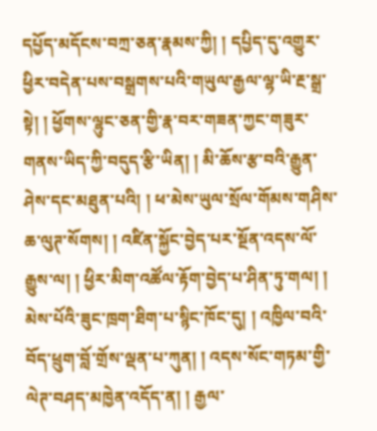དཔྱོད་མདོངས་བཀྲ་ཅན་རྣམས་ཀྱི། ། དཔྱིད་དུ་འགྱུར་ཕྱིར་བདེན་པས་བསྒྲགས་པའི་གཡུལ་རྒྱལ་ལྷ་ཡི་རྔ་སྒྲ་སྟེ། ། ཕྱོགས་ལྷུང་ཅན་གྱི་རྣ་བར་གཟན་ཀྱང་གཟུར་གནས་ཡིད་ཀྱི་བདུད་རྩི་ཡིན། ། མི་ཆོས་རྩ་བའི་རྒྱུན་ཤེས་དང་མཐུན་པའི། ། ཕ་མེས་ཡུལ་སྲོལ་གོམས་གཤིས་ཆ་ལུཊ་སོགས། ། འཛིན་སྐྱོང་བྱེད་པར་སྔོན་འདས་ལོ་རྒྱུས་ལ། ། ཕྱིར་མིག་འཚོལ་རྟོག་བྱེད་པ་ཤིན་ཏུ་གལ། ། མེས་པོའི་ཟུང་ཁྲག་ཐིག་པ་སྙིང་ཁོང་དུ། ། འཁྱིལ་བའི་བོད་ཕྲུག་བློ་གྲོས་ལྡན་པ་ཀུན། ། འདས་སོང་གཏམ་གྱི་ལེཊ་བཤད་མཁྱེན་འདོད་ན། ། རྒྱལ་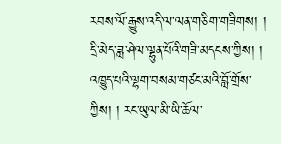རབས་ལོ་རྒྱུས་འདི་ལ་ལན་གཅིག་གཟིགས། ། དྲི་མེད་ཟླ་ཤེལ་ལྷུན་པོའི་གཟི་མདངས་ཀྱིས། ། འཁྱུད་པའི་ལྷག་བསམ་གཙང་མའི་བློ་གྲོས་ཀྱིས། ། རང་ཡུལ་མི་ཡི་ཆོལ་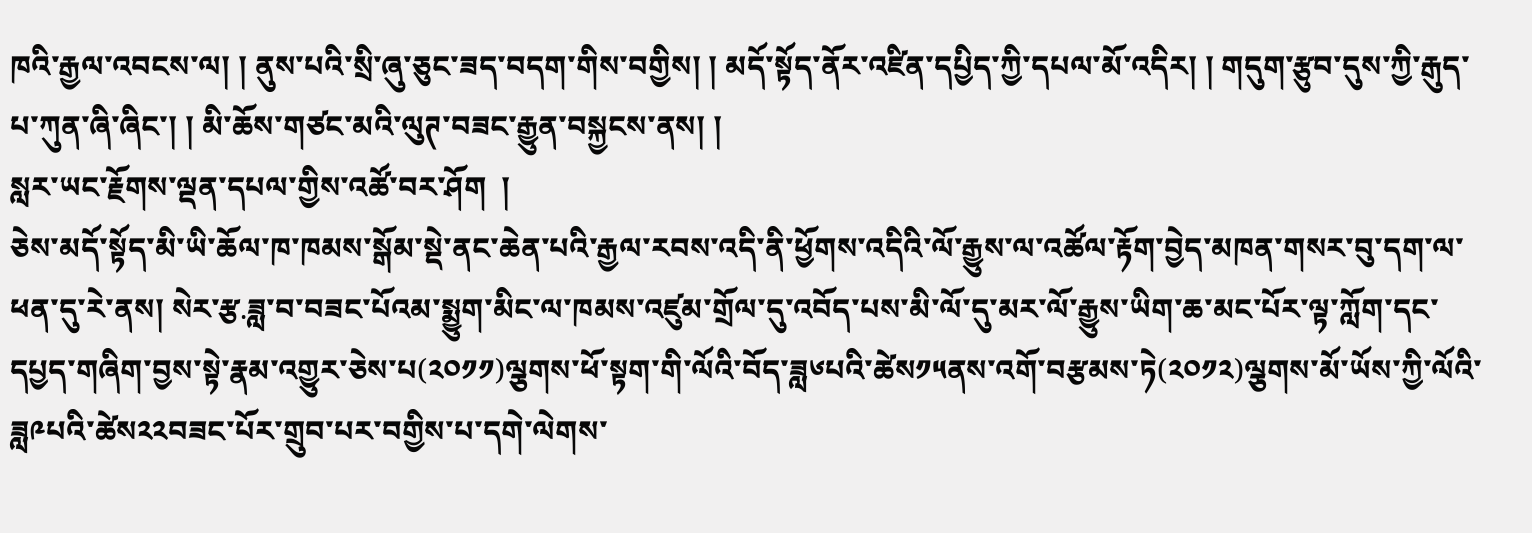ཁའི་རྒྱལ་འབངས་ལ། ། ནུས་པའི་སྲི་ཞུ་ཅུང་ཟད་བདག་གིས་བགྱིས། ། མདོ་སྟོད་ནོར་འཛིན་དཔྱིད་ཀྱི་དཔལ་མོ་འདིར། ། གདུག་རྩུབ་དུས་ཀྱི་རྒུད་པ་ཀུན་ཞི་ཞིང་། ། མི་ཆོས་གཙང་མའི་ལུཊ་བཟང་རྒྱུན་བསྐྱངས་ནས། །
སླར་ཡང་རྗོགས་ལྡན་དཔལ་གྱིས་འཚོ་བར་ཤོག  །
ཅེས་མདོ་སྟོད་མི་ཡི་ཆོལ་ཁ་ཁམས་སྒོམ་སྡེ་ནང་ཆེན་པའི་རྒྱལ་རབས་འདི་ནི་ཕྱོགས་འདིའི་ལོ་རྒྱུས་ལ་འཚོལ་རྟོག་བྱེད་མཁན་གསར་བུ་དག་ལ་ཕན་དུ་རེ་ནས། སེར་རྩ.ཟླ་བ་བཟང་པོའམ་སྨྱུག་མིང་ལ་ཁམས་འཛུམ་གྲོལ་དུ་འབོད་པས་མི་ལོ་དུ་མར་ལོ་རྒྱུས་ཡིག་ཆ་མང་པོར་ལྟ་ཀློག་དང་དཔྱད་གཞིག་བྱས་སྟེ་རྣམ་འགྱུར་ཅེས་པ(༢༠༡༡)ལྕགས་ཕོ་སྟག་གི་ལོའི་བོད་ཟླ༦པའི་ཚེས༡༥ནས་འགོ་བརྩམས་ཏེ(༢༠༡༢)ལྕགས་མོ་ཡོས་ཀྱི་ལོའི་ཟླ༩པའི་ཚེས༢༢བཟང་པོར་གྲུབ་པར་བགྱིས་པ་དགེ་ལེགས་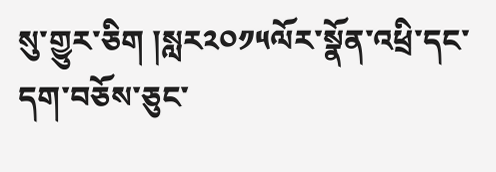སུ་གྱུར་ཅིག །སླར༢༠༡༥ལོར་སྣོན་འཕྲི་དང་དག་བཅོས་ཅུང་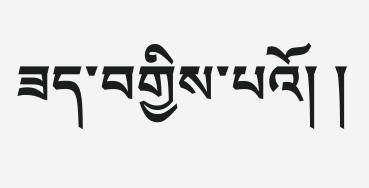ཟད་བགྱིས་པའོ། །